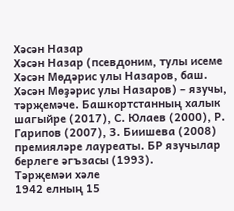Хәсән Назар
Хәсән Назар (псевдоним, тулы исеме Хәсән Мөдәрис улы Назаров, баш. Хәсән Мөҙәрис улы Назаров) – язучы, тәрҗемәче. Башкортстанның халык шагыйре (2017), С. Юлаев (2000), Р. Гарипов (2007), З. Биишева (2008) премияләре лауреаты. БР язучылар берлеге әгъзасы (1993).
Тәрҗемәи хәле
1942 елның 15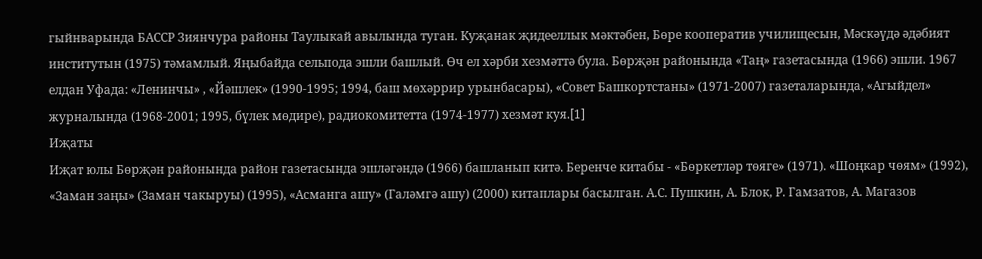гыйнварында БАССР Зиянчура районы Таулыкай авылында туган. Куҗанак җидееллык мәктәбен, Бөре кооператив училищесын, Мәскәүдә әдәбият институтын (1975) тәмамлый. Яңыбайда сельпода эшли башлый. Өч ел хәрби хезмәттә була. Бөрҗән районында «Таң» газетасында (1966) эшли. 1967 елдан Уфада: «Ленинчы» , «Йәшлек» (1990-1995; 1994, баш мөхәррир урынбасары), «Совет Башкортстаны» (1971-2007) газеталарында, «Агыйдел» журналында (1968-2001; 1995, бүлек мөдире), радиокомитетта (1974-1977) хезмәт куя.[1]
Иҗаты
Иҗат юлы Бөрҗән районында район газетасында эшләгәндә (1966) башланып китә. Беренче китабы - «Бөркетләр төяге» (1971). «Шоңкар чөям» (1992), «Заман заңы» (Заман чакыруы) (1995), «Асманга ашу» (Галәмгә ашу) (2000) китаплары басылган. А.С. Пушкин, А. Блок, Р. Гамзатов, А. Магазов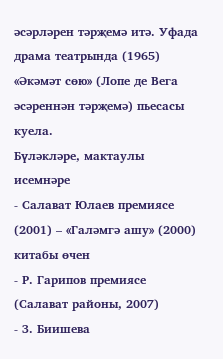әсәрләрен тәрҗемә итә. Уфада драма театрында (1965) «Әкәмәт сөю» (Лопе де Вега әсәреннән тәрҗемә) пьесасы куела.
Бүләкләре, мактаулы исемнәре
- Салават Юлаев премиясе (2001) – «Галәмгә ашу» (2000) китабы өчен
- Р. Гарипов премиясе (Салават районы, 2007)
- З. Биишева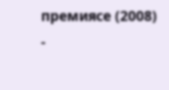премиясе (2008)
-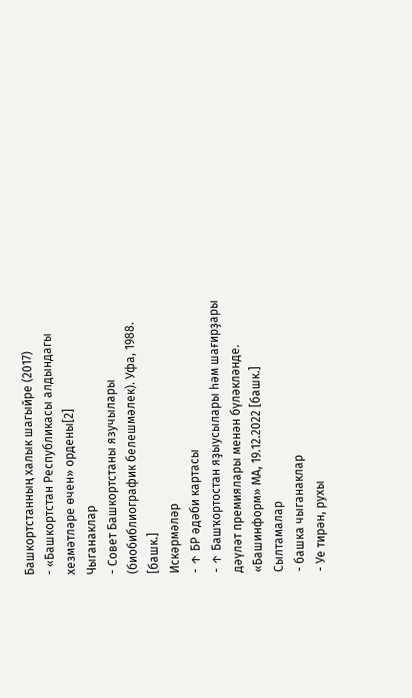Башкортстанның халык шагыйре (2017)
- «Башкортстан Республикасы алдындагы хезмәтләре өчен» ордены[2]
Чыганаклар
- Совет Башкортстаны язучылары (биобиблиографик белешмәлек). Уфа, 1988. [башк.]
Искәрмәләр
- ↑ БР әдәби картасы
- ↑ Башҡортостан яҙыусылары һәм шағирҙары дәүләт премиялары менән бүләкләнде. «Башинформ» МА, 19.12.2022 [башк.]
Сылтамалар
- башка чыганаклар
- Уе тирән, рухы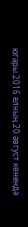югары 2016 елның 20 август көнендә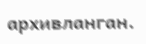архивланган.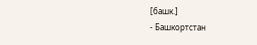[башк.]
- Башкортстан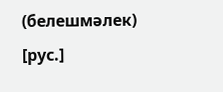(белешмәлек) [рус.]